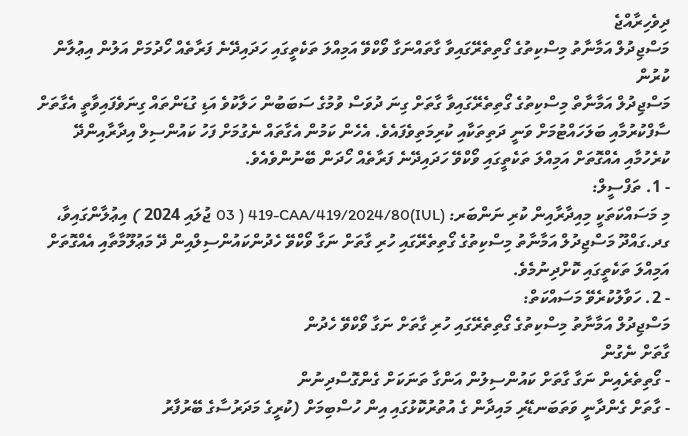ދިވެހިރާއްޖެ
މަސްޖިދުލް އަމާނާތު މިސްކިތުގެ ގޯތިތެރޭގައިވާ ގާތައްނަގާ ވޯކްވޭ އަމިއްލަ ތަކެތީގައި ހަދައިދޭނެ ފަރާތެއް ހޯދުމަށް އަލުން އިޢުލާން ކުރުން
މަސްޖިދުލް އަމާނާތް މިސްކިތުގެ ގޯތިތެރޭގައިވާ ގާތަށް ގިނަ ދުވަސް ވުމުގެ ސަބަބުން ހަލާކުވެ އަޑި ގުޑަންތައް ގިނަވެފައިވާތީ އެގާތަށް ސާފްކުރުމާއި ބަލަހައްޓުމަށް ވަނީ ދަތިތަކާއި ކުރިމަތިވެފައެވެ. އެހެން ކަމުން އެގާތައް ނެގުމަށް ފަހު ކައުންސިލް އިދާރާއިންދޭ ކުރެހުމާއި އެއްގޮތަށް އަމިއްލަ ތަކެތީގައި ވޯކްވޭ ހަދައިދޭނެ ފަރާތެއް ހޯދަން ބޭނުންވެއެވެ.
- 1. ތަފްސީލް:
މި މަސައްކަތަކީ މިއިދާރާއިން ކުރި ނަންބަރ: (IUL)419-CAA/419/2024/80 ( 03 ޖުލައި 2024 ) އިޢުލާންގައިވާ، ގދ.ގައްދޫ މަސްޖިދުލް އަމާނާތު މިސްކިތުގެ ގޯތިތެރޭގައި ހުރި ގާތަށް ނަގާ ވޯކްވޭ ހެދުންކައުންސިލްއިން ދޭ މަޢުލޫމާތާއި އެއްގޮތަށް އަމިއްލަ ތަކެތީގައި ކޮށްދިނުމެވެ.
- 2. ހަވާލުކުރެވޭ މަސައްކަތް:
މަސްޖިދުލް އަމާނާތު މިސްކިތުގެ ގޯތިތެރޭގައި ހުރި ގާތަށް ނަގާ ވޯކްވޭ ހެދުން
ގާތަށް ނެގުން
- ގޯތިތެރެއިން ނަގާ ގާތަށް ކައުންސިލުން އަންގާ ތަނަކަށް ގެންގޮސްދިނުން
- ގާތަށް ގެންދާނީ ވަތަބަނޑޭރި މައިދާން ގެ އުތުރުކޮޅުގައި އިން ހުސްބިމަށް (ކުރީގެ މަދަރުސާގެ ބޭރުފާރު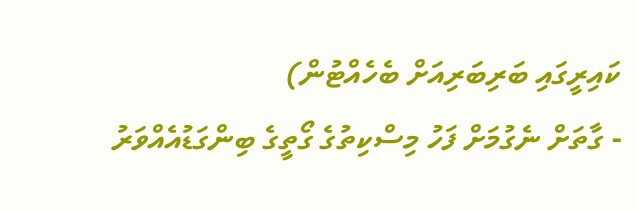ކައިރީގައި ބަރިބަރިއަށް ބެހެއްޓުން)
- ގާތަށް ނެގުމަށް ފަހު މިސްކިތުގެ ގޯތީގެ ބިންގަޑުއެއްވަރު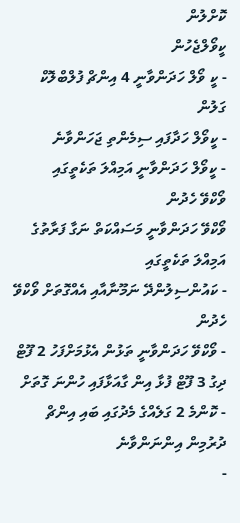ކޮށްލުން
ކީވޯލްޖެހުން
- ކީ ވޯލް ހަދަންވާނީ 4 އިންޗް ފުލްބްލޮކް ގަލުން
- ކީވޯލް ހަދާފައި ސިމެންތި ޖަހަންވާނެ
- ކީވޯލް ހަދަންވާނީ އަމިއްލަ ތަކެތީގައި
ވޯކްވޭ ހެދުން
ވޯކްވޭ ހަދަންވާނީ މަސައްކަތް ނަގާ ފަރާތުގެ އަމިއްލަ ތަކެތީގައި
- ކައުންސިލުންދޭ ނަމޫނާއާއި އެއްގޮތަށް ވޯކްވޭ ހެދުން
- ވޯކްވޭ ހަދަންވާނީ ތަޅުން އެޅުމަށްފަހު 2 ފޫޓް ދިގު 3 ފޫޓް ފުޅާ އިން ގާއަޅާފައި ހުންނަ ގޮތަށް
- ކޮންމެ 2 ގަލެއްގެ މެދުގައި ބައި އިންޗް ދުރުމިން އިންނަންވާނެ
-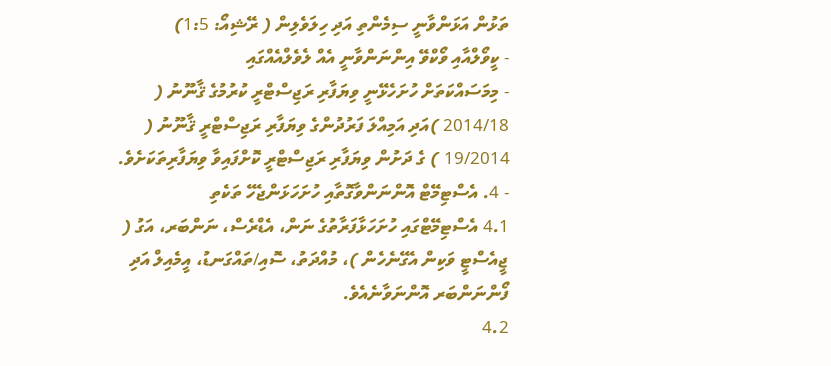ތަޅުން އަޅަންވާނީ ސިމެންތި އަދި ހިލަވެލިން ( ރޭޝިއޯ: 1:5)
- ކީވޯލްއާއި ވޯކްވޭ އިންނަންވާނީ އެއް ލެވެލްއެއްގައި
- މިމަސައްކަތަށް ހުށަހެޅޭނީ ވިޔަފާރި ރަޖިސްޓްރީ ކުރުމުގެ ޤާނޫނު ( 2014/18 )އަދި އަމިއްލަ ފަރުދުންގެ ވިޔަފާރި ރަޖިސްޓްރީ ޤާނޫނު ( 19/2014 ) ގެ ދަށުން ވިޔަފާރި ރަޖިސްޓްރީ ކޮށްފައިވާ ވިޔަފާރިތަކަށެވެ.
- 4. އެސްޓިމޭޓް އޮންނަންވާގޮތާއި ހުށަހަޅަންޖެހޭ ތަކެތި
4.1 އެސްޓިމޭޓްގައި ހުށަހަޅާފަރާތުގެ ނަން، އެޑްރެސް، ނަންބަރ، އަގު ( ޖީއެސްޓީ ވަކިން އެގޭނެހެން )، މުއްދަތު، ސޮއި/ތައްގަނޑު، އީމެއިލް އަދި ފޯންނަންބަރ އޮންނަވާނެއެވެ.
4.2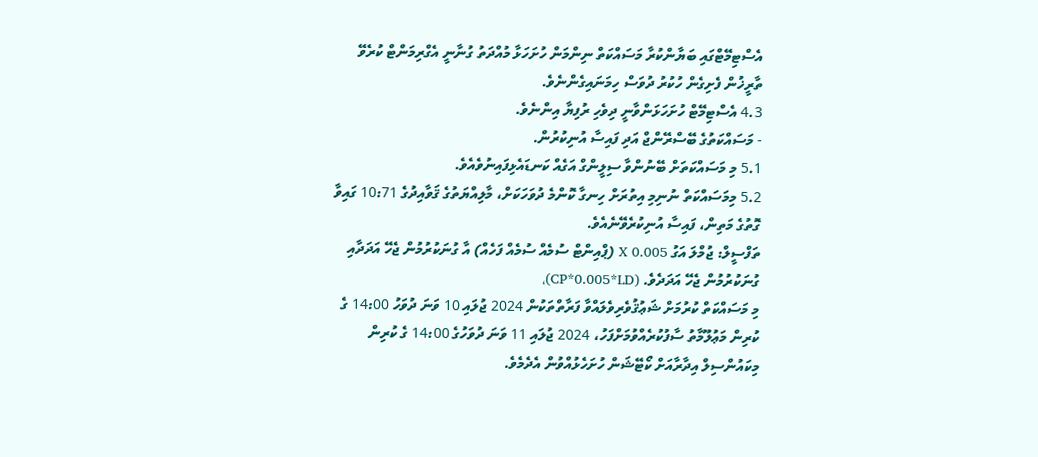އެސްޓިމޭޓްގައި ބަޔާންކުރާ މަސައްކަތް ނިންމަން ހުށަހަޅާ މުއްދަތު ގުނާނީ އެގްރިމަންޓް ކުރެވޭ ތާރީޚުން ފެށިގެން ހުކުރު ދުވަސް ހިމަނައިގެންނެވެ.
4.3 އެސްޓިމޭޓް ހުށަހަޅަންވާނީ ދިވެހި ރުފިޔާ އިންނެވެ.
- މަސައްކަތުގެ ބޭސްރޭންޖް އަދި ފައިސާ އުނިކުރުން.
5.1 މި މަސައްކަތަށް ބޭނުންވާ ސިލީންގް އަގެއް ކަނޑައެޅިފައިނުވެއެވެ.
5.2 މިމަސައްކަތް ނުނިމި އިތުރަށް ހިނގާ ކޮންމެ ދުވަހަކަށް، މާލިއްޔަތުގެ ޤަވާއިދުގެ 10:71 ގައިވާ ގޮތުގެ މަތިން، ފައިސާ އުނިކުރެވޭނެއެވެ.
ތަފްސީލް: ޖުމްލަ އަގު X 0.005 (ޕްއިންޓް ސުމެއް ސުމެއް ފަހެއް) އާ ގުނަކުރުމުން ޖެހޭ އަދަދާއި ގުނަކުރުމުން ޖެހޭ އަދަދެވެ. (CP*0.005*LD)،
މި މަސައްކަތް ކުރުމަށް ޝަޢުޤުވެރިވެލައްވާ ފަރާތްތަކުން 2024 ޖުލައި 10 ވަނަ ދުވަހު 14:00 ގެ ކުރިން މަޢުލޫމާތު ސާފުކުރެއްވުމަށްފަހު، 2024 ޖުލައި 11 ވަނަ ދުވަހުގެ 14:00 ގެ ކުރިން މިކައުންސިލް އިދާރާއަށް ކޯޓޭޝަން ހުށަހެޅުއްވުން އެދެމެވެ.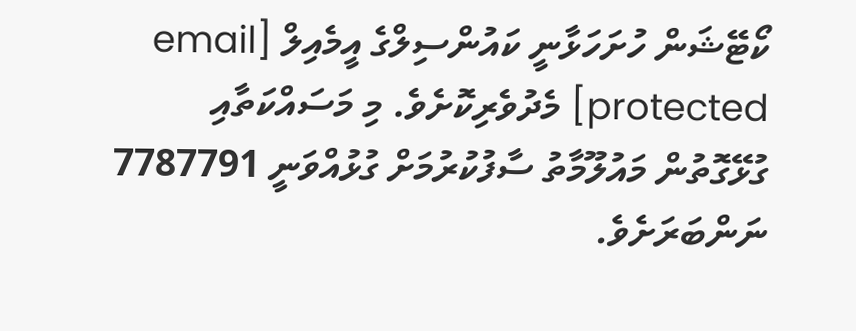ކޯޓޭޝަން ހުށަހަޅާނީ ކައުންސިލްގެ އީމެއިލް [email protected] މެދުވެރިކޮށެވެ. މި މަސައްކަތާއި ގުޅޭގޮތުން މައުލޫމާތު ސާފުކުރުމަށް ގުޅުއްވަނީ 7787791 ނަންބަރަށެވެ.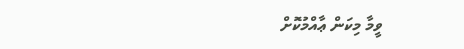ވީމާ މިކަން ޢާއްމުކޮށް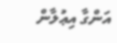އަންގާ އިޢުލާން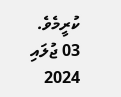ކުރީމެވެ.
03 ޖުލައި 2024